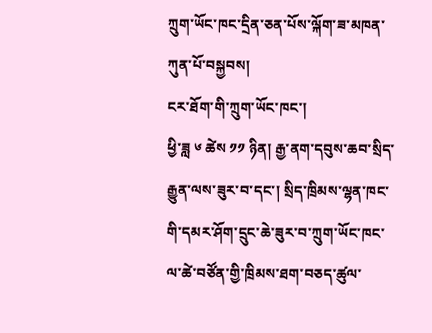ཀྲུག་ཡོང་ཁང་དྲིན་ཅན་པོས་ལྐོག་ཟ་མཁན་ཀུན་པོ་བསྐྱབས།
ངར་ཐོག་གི་ཀྲུག་ཡོང་ཁང་།
ཕྱི་ཟླ ༦ ཚེས ༡༡ ཉིན། རྒྱ་ནག་དབུས་ཆབ་སྲིད་རྒྱུན་ལས་ཟུར་བ་དང་། སྲིད་ཁྲིམས་ལྷན་ཁང་གི་དམར་ཤོག་དྲུང་ཆེ་ཟུར་བ་ཀྲུག་ཡོང་ཁང་ལ་ཚེ་བཙོན་གྱི་ཁྲིམས་ཐག་བཅད་ཚུལ་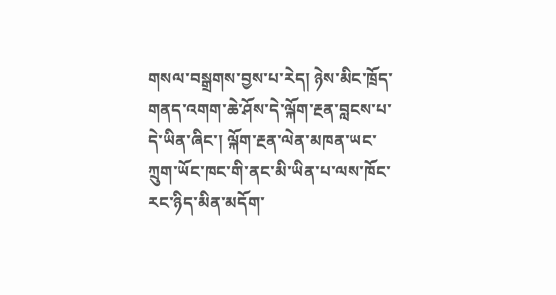གསལ་བསྒྲགས་བྱས་པ་རེད། ཉེས་མིང་ཁྲོད་གནད་འགག་ཆེ་ཤོས་དེ་ལྐོག་རྔན་བླངས་པ་དེ་ཡིན་ཞིང་། ལྐོག་རྔན་ལེན་མཁན་ཡང་ཀྲུག་ཡོང་ཁང་གི་ནང་མི་ཡིན་པ་ལས་ཁོང་རང་ཉིད་མིན་མདོག་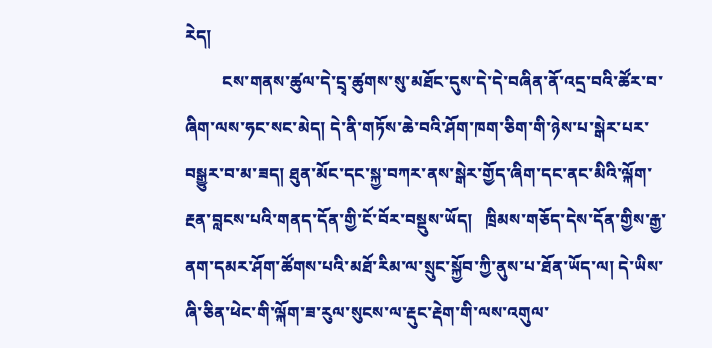རེད།
         ངས་གནས་ཚུལ་དེ་དྲྭ་ཚུགས་སུ་མཐོང་དུས་དེ་དེ་བཞིན་ནོ་འདྲ་བའི་ཚོར་བ་ཞིག་ལས་ཧང་སང་མེད། དེ་ནི་གཏོས་ཆེ་བའི་ཤོག་ཁག་ཅིག་གི་ཉེས་པ་སྒེར་པར་བསྒྱུར་བ་མ་ཟད། ཐུན་མོང་དང་སྐྱ་བཀར་ནས་སྒེར་གྱོད་ཞིག་དང་ནང་མིའི་ལྐོག་རྔན་བླངས་པའི་གནད་དོན་གྱི་ངོ་བོར་བསྡུས་ཡོད།   ཁྲིམས་གཅོད་དེས་དོན་གྱིས་རྒྱ་ནག་དམར་ཤོག་ཚོགས་པའི་མཐོ་རིམ་ལ་སྲུང་སྐྱོབ་ཀྱི་ནུས་པ་ཐོན་ཡོད་ལ། དེ་ཡིས་ཞི་ཅིན་ཕེང་གི་ལྐོག་ཟ་རུལ་སུངས་ལ་རྡུང་རྡེག་གི་ལས་འགུལ་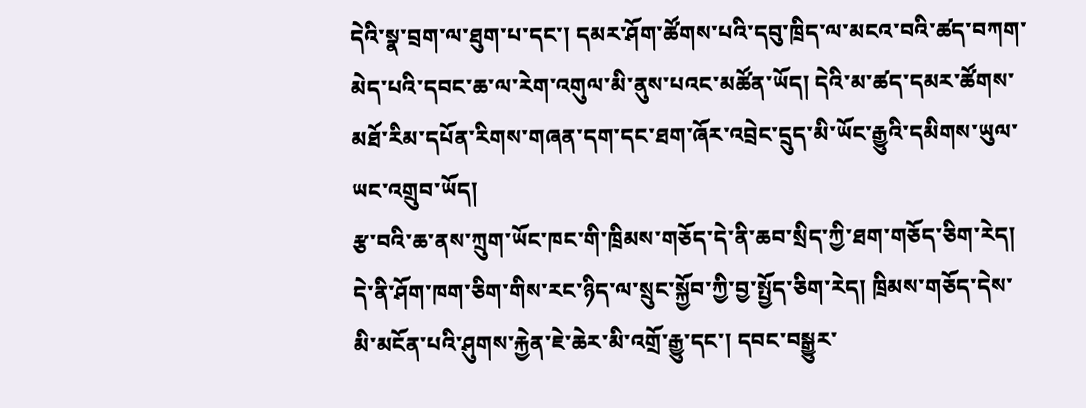དེའི་སྣ་བྲག་ལ་ཐུག་པ་དང་། དམར་ཤོག་ཚོགས་པའི་དབུ་ཁྲིད་ལ་མངའ་བའི་ཚད་བཀག་མེད་པའི་དབང་ཆ་ལ་རེག་འགུལ་མི་ནུས་པའང་མཚོན་ཡོད། དེའི་མ་ཚད་དམར་ཚོགས་མཐོ་རིམ་དཔོན་རིགས་གཞན་དག་དང་ཐག་ཞོར་འབྲེང་དྲུད་མི་ཡོང་རྒྱུའི་དམིགས་ཡུལ་ཡང་འགྲུབ་ཡོད།
རྩ་བའི་ཆ་ནས་ཀྲུག་ཡོང་ཁང་གི་ཁྲིམས་གཅོད་དེ་ནི་ཆབ་སྲིད་ཀྱི་ཐག་གཅོད་ཅིག་རེད། དེ་ནི་ཤོག་ཁག་ཅིག་གིས་རང་ཉིད་ལ་སྲུང་སྐྱོབ་ཀྱི་བྱ་སྤྱོད་ཅིག་རེད། ཁྲིམས་གཅོད་དེས་མི་མངོན་པའི་ཤུགས་རྐྱེན་ཇེ་ཆེར་མི་འགྲོ་རྒྱུ་དང་། དབང་བསྒྱུར་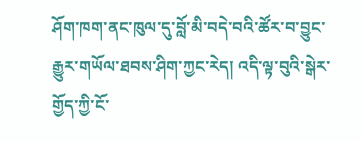ཤོག་ཁག་ནང་ཁུལ་དུ་བློ་མི་བདེ་བའི་ཚོར་བ་བྱུང་རྒྱུར་གཡོལ་ཐབས་ཤིག་ཀྱང་རེད། འདི་ལྟ་བུའི་སྒེར་གྱོད་ཀྱི་ངོ་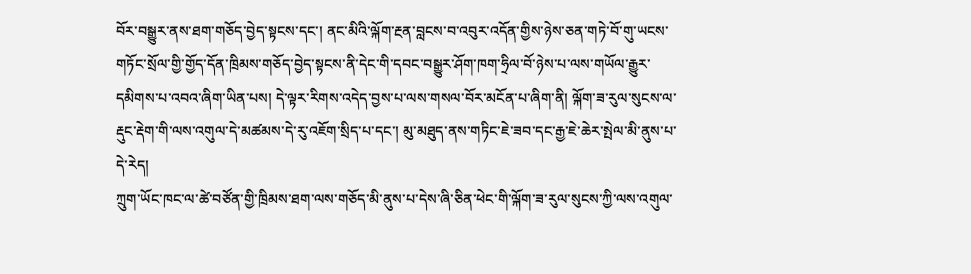བོར་བསྒྱུར་ནས་ཐག་གཅོད་བྱེད་སྟངས་དང་། ནང་མིའི་ལྐོག་རྔན་བླངས་བ་འབུར་འདོན་གྱིས་ཉེས་ཅན་གཏེ་བོ་གུ་ཡངས་གཏོང་སྲོལ་གྱི་གྱོད་དོན་ཁྲིམས་གཅོད་བྱེད་སྟངས་ནི་དེང་གི་དབང་བསྒྱུར་ཤོག་ཁག་ཧྲིལ་བོ་ཉེས་པ་ལས་གཡོལ་རྒྱུར་དམིགས་པ་འབའ་ཞིག་ཡིན་པས། དེ་ལྟར་རིགས་འདེད་བྱས་པ་ལས་གསལ་བོར་མངོན་པ་ཞིག་ནི། ལྐོག་ཟ་རུལ་སུངས་ལ་རྡུང་རྡེག་གི་ལས་འགུལ་དེ་མཚམས་དེ་རུ་འཇོག་སྲིད་པ་དང་། མུ་མཐུད་ནས་གཏིང་ཇེ་ཟབ་དང་རྒྱ་ཇེ་ཆེར་སྤེལ་མི་ནུས་པ་དེ་རེད།
ཀྲུག་ཡོང་ཁང་ལ་ཚེ་བཙོན་གྱི་ཁྲིམས་ཐག་ལས་གཅོད་མི་ནུས་པ་དེས་ཞི་ཅིན་ཕེང་གི་ལྐོག་ཟ་རུལ་སུངས་ཀྱི་ལས་འགུལ་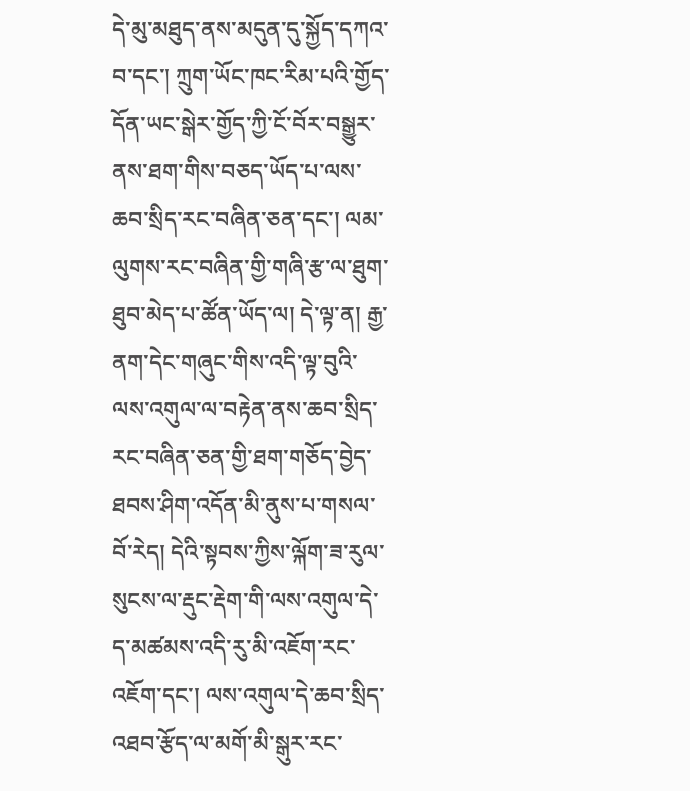དེ་མུ་མཐུད་ནས་མདུན་དུ་སྐྱོད་དཀའ་བ་དང་། ཀྲུག་ཡོང་ཁང་རིམ་པའི་གྱོད་དོན་ཡང་སྒེར་གྱོད་ཀྱི་ངོ་བོར་བསྒྱུར་ནས་ཐག་གིས་བཅད་ཡོད་པ་ལས་ཆབ་སྲིད་རང་བཞིན་ཅན་དང་། ལམ་ལུགས་རང་བཞིན་གྱི་གཞི་རྩ་ལ་ཐུག་ཐུབ་མེད་པ་ཚོན་ཡོད་ལ། དེ་ལྟ་ན། རྒྱ་ནག་དེང་གཞུང་གིས་འདི་ལྟ་བུའི་ལས་འགུལ་ལ་བརྟེན་ནས་ཆབ་སྲིད་རང་བཞིན་ཅན་གྱི་ཐག་གཅོད་བྱེད་ཐབས་ཤིག་འདོན་མི་ནུས་པ་གསལ་བོ་རེད། དེའི་སྟབས་ཀྱིས་ལྐོག་ཟ་རུལ་སུངས་ལ་རྡུང་རྡེག་གི་ལས་འགུལ་དེ་ད་མཚམས་འདི་རུ་མི་འཇོག་རང་འཇོག་དང་། ལས་འགུལ་དེ་ཆབ་སྲིད་འཐབ་རྩོད་ལ་མགོ་མི་སྒུར་རང་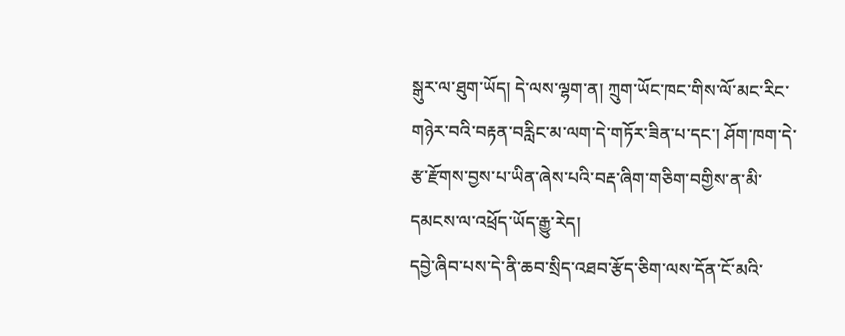སྒུར་ལ་ཐུག་ཡོད། དེ་ལས་ལྷག་ན། ཀྲུག་ཡོང་ཁང་གིས་ལོ་མང་རིང་གཉེར་བའི་བརྟན་བརླིང་མ་ལག་དེ་གཏོར་ཟིན་པ་དང་། ཤོག་ཁག་དེ་རྩ་རྫོགས་བྱས་པ་ཡིན་ཞེས་པའི་བརྡ་ཞིག་གཅིག་བགྱིས་ན་མི་དམངས་ལ་འཕྲོད་ཡོད་རྒྱུ་རེད།
དབྱེ་ཞིབ་པས་དེ་ནི་ཆབ་སྲིད་འཐབ་རྩོད་ཅིག་ལས་དོན་ངོ་མའི་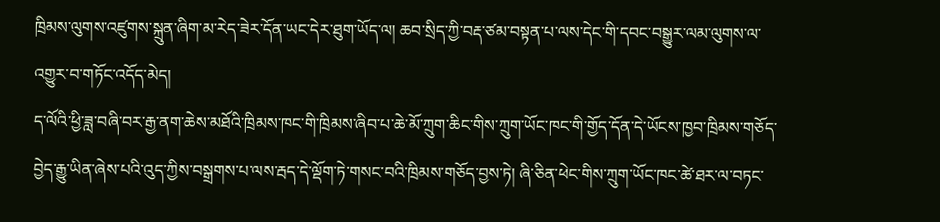ཁྲིམས་ལུགས་འཛུགས་སྐྲུན་ཞིག་མ་རེད་ཟེར་དོན་ཡང་དེར་ཐུག་ཡོད་ལ། ཆབ་སྲིད་ཀྱི་བརྡ་ཙམ་བསྟན་པ་ལས་དེང་གི་དབང་བསྒྱུར་ལམ་ལུགས་ལ་འགྱུར་བ་གཏོང་འདོད་མེད།
ད་ལོའི་ཕྱི་ཟླ་བཞི་བར་རྒྱ་ནག་ཆེས་མཐོའི་ཁྲིམས་ཁང་གི་ཁྲིམས་ཞིབ་པ་ཆེ་མོ་ཀྲུག་ཆིང་གིས་ཀྲུག་ཡོང་ཁང་གི་གྱོད་དོན་དེ་ཡོངས་ཁྱབ་ཁྲིམས་གཅོད་བྱེད་རྒྱུ་ཡིན་ཞེས་པའི་འུད་ཀྱིས་བསྒྲགས་པ་ལས་རྦད་དེ་ལྡོག་ཏེ་གསང་བའི་ཁྲིམས་གཅོད་བྱས་ཏེ། ཞི་ཅིན་ཕེང་གིས་ཀྲུག་ཡོང་ཁང་ཚེ་ཐར་ལ་བཏང་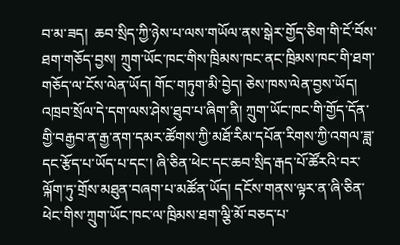བ་མ་ཟད།  ཆབ་སྲིད་ཀྱི་ཉེས་པ་ལས་གཡོལ་ནས་སྒེར་གྱོད་ཅིག་གི་ངོ་བོས་ཐག་གཅོད་བྱས། ཀྲུག་ཡོང་ཁང་གིས་ཁྲིམས་ཁང་ནང་ཁྲིམས་ཁང་གི་ཐག་གཅོད་ལ་ངོས་ལེན་ཡོད། གོང་གཏུག་མི་བྱེད། ཅེས་ཁས་ལེན་བྱས་ཡོད། འཁྲབ་སྲོལ་དེ་དག་ལས་ཤེས་ཐུབ་པ་ཞིག་ནི། ཀྲུག་ཡོང་ཁང་གི་གྱོད་དོན་གྱི་བརྒྱབ་ན་རྒྱ་ནག་དམར་ཚོགས་ཀྱི་མཐོ་རིམ་དཔོན་རིགས་ཀྱི་འགལ་ཟླ་དང་རྩོད་པ་ཡོད་པ་དང་། ཞི་ཅིན་ཕེང་དང་ཆབ་སྲིད་རྒད་པོ་ཚོརའི་བར་ལྐོག་ཏུ་གྲོས་མཐུན་བཞག་པ་མཚོན་ཡོད། དངོས་གནས་ལྟར་ན་ཞི་ཅིན་ཕེང་གིས་ཀྲུག་ཡོང་ཁང་ལ་ཁྲིམས་ཐག་ལྕི་མོ་བཅད་པ་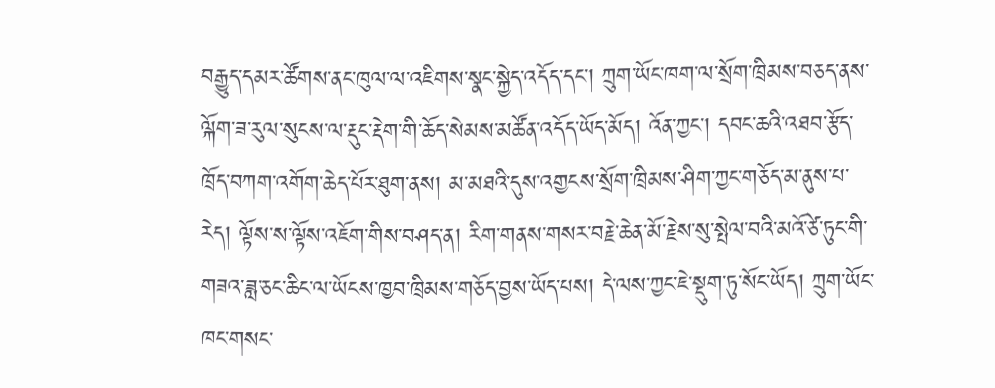བརྒྱུད་དམར་ཚོགས་ནང་ཁུལ་ལ་འཇིགས་སྣང་སྐྱེད་འདོད་དང་། ཀྲུག་ཡོང་ཁག་ལ་སྲོག་ཁྲིམས་བཅད་ནས་ལྐོག་ཟ་རུལ་སུངས་ལ་རྡུང་རྡེག་གི་ཆོད་སེམས་མཚོན་འདོད་ཡོད་མོད། འོན་ཀྱང་། དབང་ཆའི་འཐབ་རྩོད་ཁྲོད་བཀག་འགོག་ཆེད་པོར་ཐུག་ནས། མ་མཐའི་དུས་འགྱངས་སྲོག་ཁྲིམས་ཤིག་ཀྱང་གཅོད་མ་ནུས་པ་རེད། ལྟོས་ས་ལྟོས་འཇོག་གིས་བཤད་ན། རིག་གནས་གསར་བརྗེ་ཆེན་མོ་རྗེས་སུ་སྤེལ་བའི་མའོ་ཙེ་ཏུང་གི་གཟའ་ཟླ་ཅང་ཆིང་ལ་ཡོངས་ཁྱབ་ཁྲིམས་གཅོད་བྱས་ཡོད་པས། དེ་ལས་ཀྱང་ཇེ་སྡུག་ཏུ་སོང་ཡོད། ཀྲུག་ཡོང་ཁང་གསང་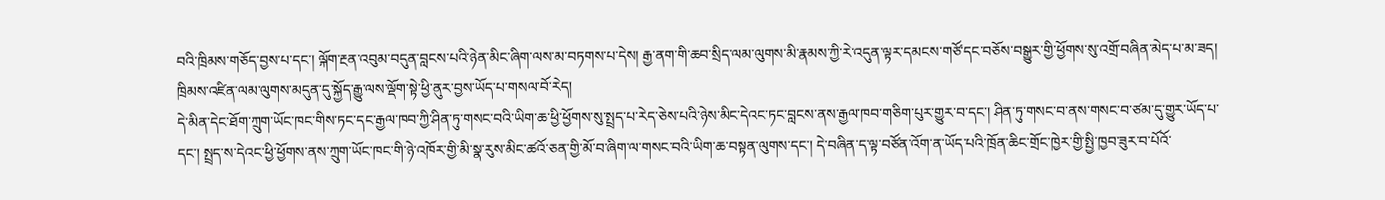བའི་ཁྲིམས་གཅོད་བྱས་པ་དང་། ལྐོག་རྔན་འབུམ་བདུན་བླངས་པའི་ཉེན་མིང་ཞིག་ལས་མ་བཏགས་པ་དེས། རྒྱ་ནག་གི་ཆབ་སྲིད་ལམ་ལུགས་མི་རྣམས་ཀྱི་རེ་འདུན་ལྟར་དམངས་གཙོ་དང་བཅོས་བསྒྱུར་གྱི་ཕྱོགས་སུ་འགྲོ་བཞིན་མེད་པ་མ་ཟད། ཁྲིམས་འཛིན་ལམ་ལུགས་མདུན་དུ་སྐྱོད་རྒྱུ་ལས་ལྡོག་སྟེ་ཕྱི་ནུར་བྱས་ཡོད་པ་གསལ་བོ་རེད།
དེ་མིན་དེང་ཐོག་ཀྲུག་ཡོང་ཁང་གིས་ཏང་དང་རྒྱལ་ཁབ་ཀྱི་ཤིན་ཏུ་གསང་བའི་ཡིག་ཆ་ཕྱི་ཕྱོགས་སུ་སྤྲད་པ་རེད་ཅེས་པའི་ཉེས་མིང་དེའང་ཏང་བླངས་ནས་རྒྱལ་ཁབ་གཅིག་པུར་གྱུར་བ་དང་། ཤིན་ཏུ་གསང་བ་ནས་གསང་བ་ཙམ་དུ་གྱུར་ཡོད་པ་དང་། སྤྲད་ས་དེའང་ཕྱི་ཕྱོགས་ནས་ཀྲུག་ཡོང་ཁང་གི་ཉེ་འཁོར་གྱི་མི་སྣ་རུས་མིང་ཚའོ་ཅན་གྱི་མོ་བ་ཞིག་ལ་གསང་བའི་ཡིག་ཆ་བསྟན་ལུགས་དང་། དེ་བཞིན་ད་ལྟ་བཙོན་འོག་ན་ཡོད་པའི་ཁྲོན་ཆིང་གྲོང་ཁྱེར་གྱི་སྤྱི་ཁྱབ་ཟུར་བ་པོའོ་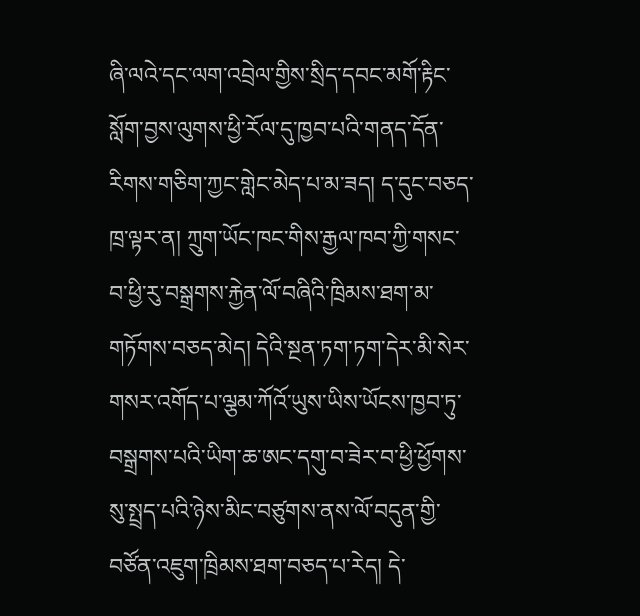ཞི་ལའེ་དང་ལག་འབྲེལ་གྱིས་སྲིད་དབང་མགོ་རྟིང་སློག་བྱས་ལུགས་ཕྱི་རོལ་དུ་ཁྱབ་པའི་གནད་དོན་རིགས་གཅིག་ཀྱང་གླེང་མེད་པ་མ་ཟད། ད་དུང་བཅད་ཁྲ་ལྟར་ན། ཀྲུག་ཡོང་ཁང་གིས་རྒྱལ་ཁབ་ཀྱི་གསང་བ་ཕྱི་རུ་བསྒྲགས་རྐྱེན་ལོ་བཞིའི་ཁྲིམས་ཐག་མ་གཏོགས་བཅད་མེད། དེའི་སྔན་ཏག་ཏག་དེར་མི་སེར་གསར་འགོད་པ་ལྕམ་ཀོའོ་ཡུས་ཡིས་ཡོངས་ཁྱབ་ཏུ་བསྒྲགས་པའི་ཡིག་ཆ་ཨང་དགུ་བ་ཟེར་བ་ཕྱི་ཕྱོགས་སུ་སྤྲད་པའི་ཉེས་མིང་བཙུགས་ནས་ལོ་བདུན་གྱི་བཙོན་འཇུག་ཁྲིམས་ཐག་བཅད་པ་རེད། དེ་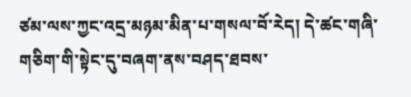ཙམ་ལས་ཀྱང་འདྲ་མཉམ་མིན་པ་གསལ་བོ་རེད། དེ་ཚང་གཞི་གཅིག་གི་སྟེང་དུ་བཞག་ནས་བཤད་ཐབས་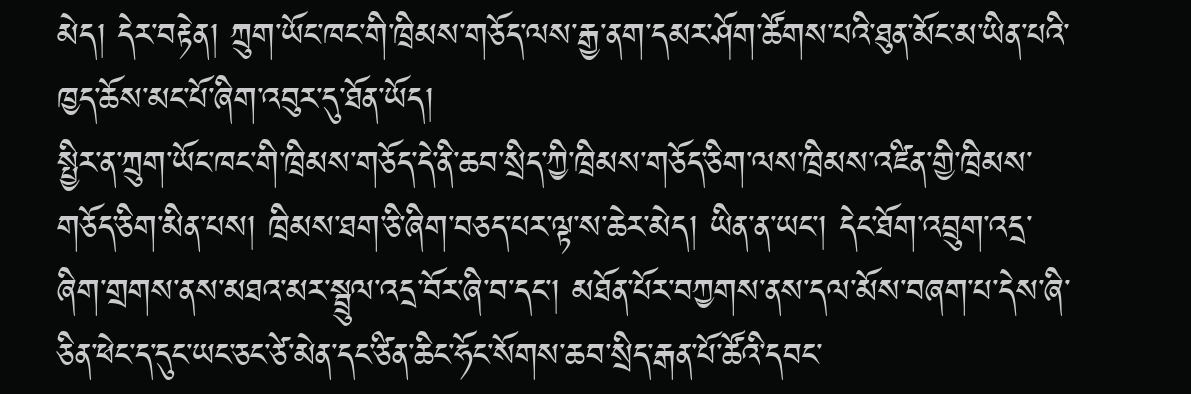མེད། དེར་བརྟེན། ཀྲུག་ཡོང་ཁང་གི་ཁྲིམས་གཅོད་ལས་རྒྱ་ནག་དམར་ཤོག་ཚོགས་པའི་ཐུན་མོང་མ་ཡིན་པའི་ཁྱད་ཆོས་མང་པོ་ཞིག་འབུར་དུ་ཐོན་ཡོད།
སྤྱིར་ན་ཀྲུག་ཡོང་ཁང་གི་ཁྲིམས་གཅོད་དེ་ནི་ཆབ་སྲིད་ཀྱི་ཁྲིམས་གཅོད་ཅིག་ལས་ཁྲིམས་འཛིན་གྱི་ཁྲིམས་གཅོད་ཅིག་མིན་པས། ཁྲིམས་ཐག་ཅི་ཞིག་བཅད་པར་ལྟ་ས་ཆེར་མེད། ཡིན་ན་ཡང་། དེང་ཐོག་འབྲུག་འདྲ་ཞིག་གྲགས་ནས་མཐའ་མར་སྦྲུལ་འདྲ་བོར་ཞི་བ་དང་། མཐོན་པོར་བཀྱགས་ནས་དལ་མོས་བཞག་པ་དེས་ཞི་ཅིན་ཕེང་ད་དུང་ཡང་ཅང་ཙེ་མེན་དང་ཙིན་ཆིང་ཧོང་སོགས་ཆབ་སྲིད་རྒན་པོ་ཚོའི་དབང་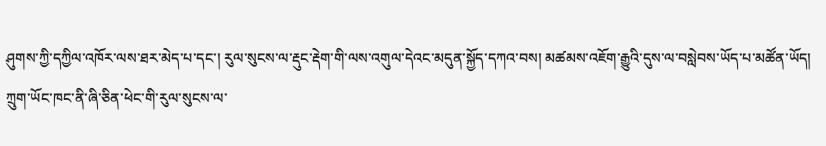ཤུགས་ཀྱི་དཀྱིལ་འཁོར་ལས་ཐར་མེད་པ་དང་། རུལ་སུངས་ལ་རྡུང་རྡེག་གི་ལས་འགུལ་དེའང་མདུན་སྐྱོད་དཀའ་བས། མཚམས་འཇོག་རྒྱུའི་དུས་ལ་བསླེབས་ཡོད་པ་མཚོན་ཡོད།
ཀྲུག་ཡོང་ཁང་ནི་ཞི་ཅིན་ཕེང་གི་རུལ་སུངས་ལ་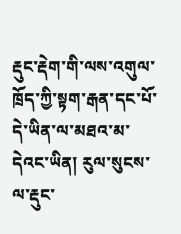རྡུང་རྡེག་གི་ལས་འགུལ་ཁྲོད་ཀྱི་སྟག་རྒན་དང་པོ་དེ་ཡིན་ལ་མཐའ་མ་དེའང་ཡིན། རུལ་སུངས་ལ་རྡུང་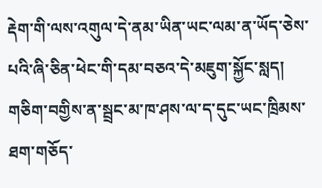རྡེག་གི་ལས་འགུལ་དེ་ནམ་ཡིན་ཡང་ལམ་ན་ཡོད་ཅེས་པའི་ཞི་ཅིན་ཕེང་གི་དམ་བཅའ་དེ་མཇུག་སྐྱོང་སླད། གཅིག་བགྱིས་ན་སྦྲང་མ་ཁ་ཤས་ལ་ད་དུང་ཡང་ཁྲིམས་ཐག་གཅོད་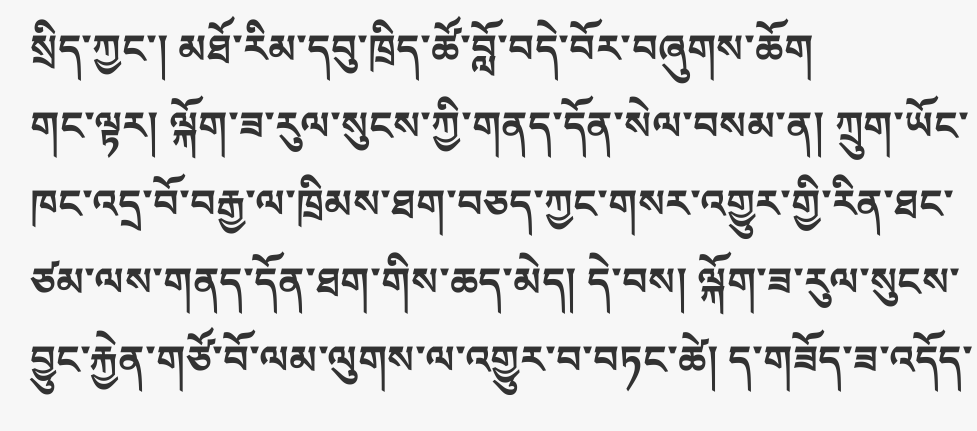སྲིད་ཀྱང་། མཐོ་རིམ་དབུ་ཁྲིད་ཚོ་བློ་བདེ་བོར་བཞུགས་ཆོག
གང་ལྟར། ལྐོག་ཟ་རུལ་སུངས་ཀྱི་གནད་དོན་སེལ་བསམ་ན། ཀྲུག་ཡོང་ཁང་འདྲ་བོ་བརྒྱ་ལ་ཁྲིམས་ཐག་བཅད་ཀྱང་གསར་འགྱུར་གྱི་རིན་ཐང་ཙམ་ལས་གནད་དོན་ཐག་གིས་ཆད་མེད། དེ་བས། ལྐོག་ཟ་རུལ་སུངས་བྱུང་རྐྱེན་གཙོ་བོ་ལམ་ལུགས་ལ་འགྱུར་བ་བཏང་ཚེ། ད་གཟོད་ཟ་འདོད་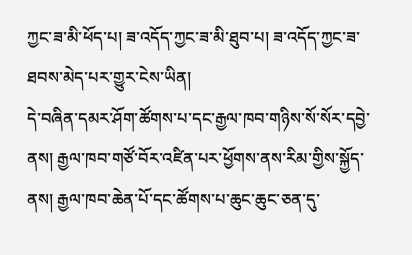ཀྱང་ཟ་མི་ཕོད་པ། ཟ་འདོད་ཀྱང་ཟ་མི་ཐུབ་པ། ཟ་འདོད་ཀྱང་ཟ་ཐབས་མེད་པར་གྱུར་ངེས་ཡིན།
དེ་བཞིན་དམར་ཤོག་ཚོགས་པ་དང་རྒྱལ་ཁབ་གཉིས་སོ་སོར་དབྱེ་ནས། རྒྱལ་ཁབ་གཙོ་བོར་འཛིན་པར་ཕྱོགས་ནས་རིམ་གྱིས་སྐྱོད་ནས། རྒྱལ་ཁབ་ཆེན་པོ་དང་ཚོགས་པ་ཆུང་ཆུང་ཅན་དུ་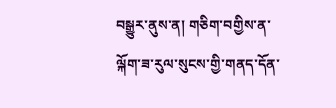བསྒྱུར་ནུས་ན། གཅིག་བགྱིས་ན་ལྐོག་ཟ་རུལ་སུངས་གྱི་གནད་དོན་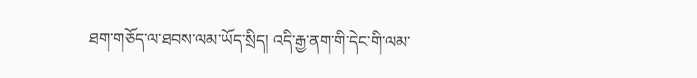ཐག་གཅོད་ལ་ཐབས་ལམ་ཡོད་སྲིད། འདི་རྒྱ་ནག་གི་དེང་གི་ལམ་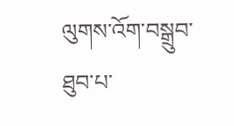ལུགས་འོག་བསྒྲུབ་ཐུབ་པ་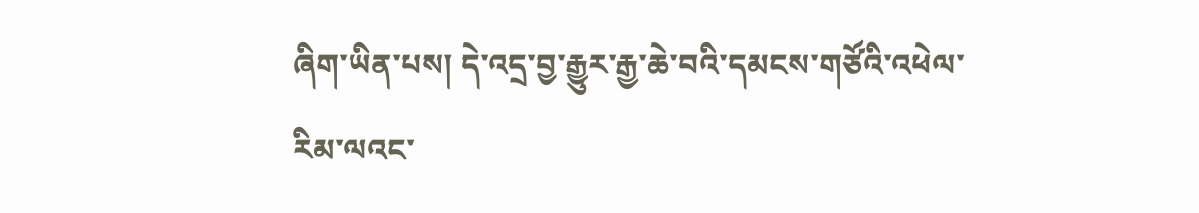ཞིག་ཡིན་པས། དེ་འདྲ་བྱ་རྒྱུར་རྒྱ་ཆེ་བའི་དམངས་གཙོའི་འཕེལ་རིམ་ལའང་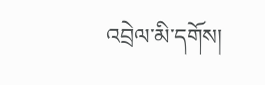འབྲེལ་མི་དགོས།